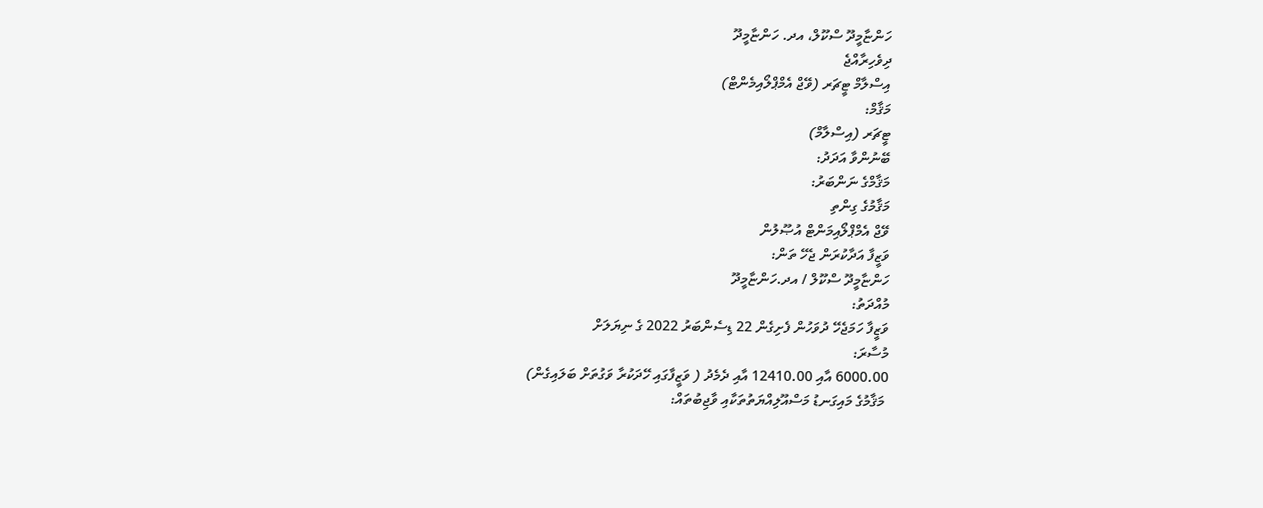ހަންޏާމީދޫ ސްކޫލް، އދ. ހަންޏާމީދޫ
ދިވެހިރާއްޖެ
އިސްލާމް ޓީޗަރ (ވޭޖް އެމްޕްލޯއިމެންޓް)
މަޤާމް:
ޓީޗަރ (އިސްލާމް)
ބޭނުންވާ އަދަދު:
މަޤާމްގެ ނަންބަރު:
މަޤާމުގެ ގިންތި
ވޭޖް އެމްޕްލޯއިމަންޓް އުޞޫލުން
ވަޒީފާ އަދާކުރަން ޖެހޭ ތަން:
ހަންޏާމީދޫ ސްކޫލް / އދ.ހަންޏާމީދޫ
މުއްދަތު:
ވަޒީފާ ހަމަޖެހޭ ދުވަހުން ފެށިގެން 22 ޑިސެންބަރު 2022 ގެ ނިޔަލަށް
މުސާރަ:
6000.00 އާއި 12410.00 އާއި ދެމެދު ( ވަޒީފާގައި ހޭދަކުރާ ވަގުތަށް ބަލައިގެން)
 މަޤާމުގެ މައިގަނޑު މަސްއޫލިއްޔަތުތަކާއި ވާޖިބުތައް: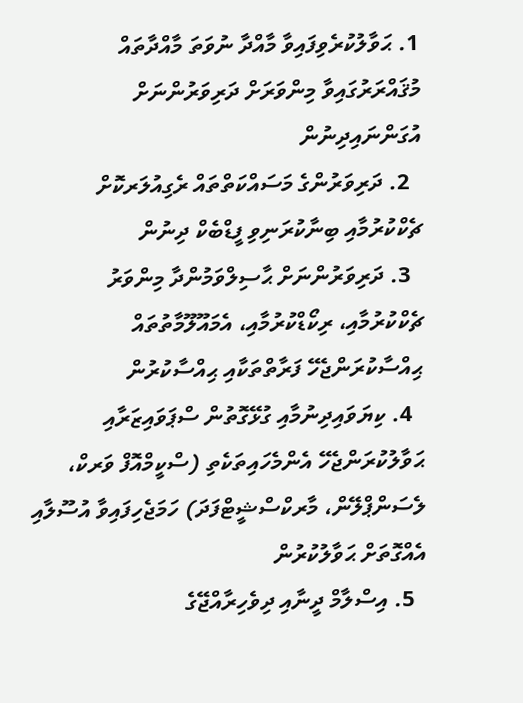1. ޙަވާލުކުރެވިފައިވާ މާއްދާ ނުވަތަ މާއްދާތައް މުޤައްރަރުގައިވާ މިންވަރަށް ދަރިވަރުންނަށް އުގަންނައިދިނުން
  2. ދަރިވަރުންގެ މަސައްކަތްތައް ރެގިއުލަރކޮށް ޗެކްކުރުމާއި ބިނާކުރަނިވި ފީޑްބެކް ދިނުން
  3. ދަރިވަރުންނަށް ޙާސިލްވަމުންދާ މިންވަރު ޗެކްކުރުމާއި، ރިކޯޑްކުރުމާއި، އެމައޫލޫމާތުތައް ޙިއްސާކުރަންޖެހޭ ފަރާތްތަކާއި ޙިއްސާކުރުން
  4. ކިޔަވައިދިނުމާއި ގުޅޭގޮތުން ސްޕަވައިޒަރާއި ޙަވާލުކުރަންޖެހޭ އެންމެހައިތަކެތި (ސްކީމްއޮފް ވަރކް، ލެސަންޕްލޭން، މާރކްސްޝީޓްފަދަ) ހަމަޖެހިފައިވާ އުސޫލާއި އެއްގޮތަށް ޙަވާލުކުރުން
  5. އިސްލާމް ދީނާއި ދިވެހިރާއްޖޭގެ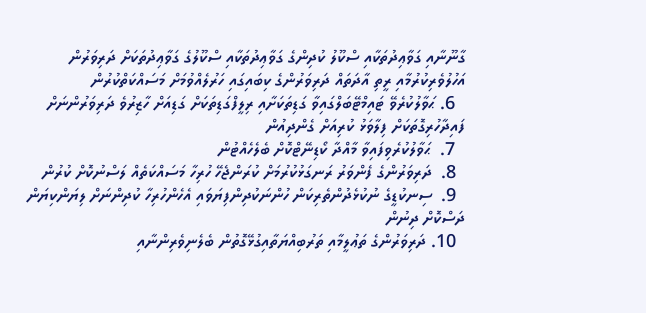ގާނޫނާއި ގަވާޢިދުތަކާއި ސްކޫލު ކުދިންގެ ގަވާޢިދުތަކާއި ސްކޫލުގެ ގަވާޢިދުތަކަށް ދަރިވަރުން އަހުލުވެރިކުރުމާއި ރީތި އާދަތައް ދަރިވަރުންގެ ކިބައިގައި ހަރުލެއްވުމަށް މަސައްކަތްކުރުން
  6. ޙަވާލުކުރެވޭ ޓައިމްޓޭބަލްގައިވާ ގަޑިތަކަށާއި ރިލީފްގަޑިތަކަށް ގަޑިއަށް ހާޒިރުވެ ދަރިވަރުންނަށް ފައިދާހުރިގޮތަކަށް ފިލާވަޅު ކުރިއަށް ގެންދިއުން
  7.  ޙަވާލުކުރެވިފައިވާ މާއްދާ ކޯޑިނޭޓްކޮށް ބެލެހެއްޓުން
  8.  ދަރިވަރުންގެ ފެންވަރު ރަނގަޅުކުރުމަށް ކުރަންޖެހޭ ހުރިހާ މަސައްކަތެއް ލަސްނުކޮށް ކުރުން
  9.  ސިނކުޑީގެ ނުކުޅެދުންތެރިކަން ހުންނަކުދިންފިޔަވައި އެހެންހުރިހާ ކުދިންނަށް ލިޔަންކިޔަން ދަސްކޮށް ދިނުން
  10. ދަރިވަރުންގެ ތަޢުލީމާއި ތަރުބިއްޔަތާއިގުޅޭގޮތުން ބެލެނިވެރިންނާއި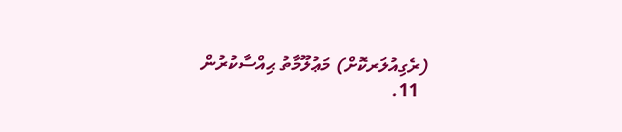(ރެގިއުލަރކޮށް) މަޢުލޫމާތު ޙިއްސާކުރުން
  11.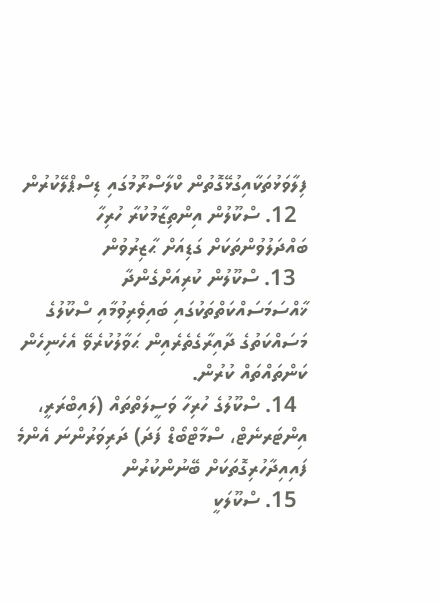ފިލާވަޅުތަކާއިގުޅޭގޮތުން ކްލާސްރޫމުގައި ޑިސްޕްލޭކުރުން
  12. ސްކޫލުން އިންތިޒާމުކުރާ ހުރިހާ ބައްދަލުވުންތަކަށް ގަޑިއަށް ޙާޒިރުވުން
  13. ސްކޫލުން ކުރިއަށްގެންދާ ޚާއްސަމަސައްކަތްތަކުގައި ބައިވެރިވުމާއި ސްކޫލުގެ މަސައްކަތުގެ ދާއިރާގެތެރެއިން ޙަވާލުކުރެވޭ އެހެނިހެން ކަންތައްތައް ކުރުން.
  14. ސްކޫލުގެ ހުރިހާ ވަސީލަތްތައް (ލައިބްރަރީ، އިންޓަރނެޓް، ސްމާޓްބޯޑް ފަދަ) ދަރިވަރުންނަ އެންމެ ފައިއިދާހުރިގޮތަކަށް ބޭނުންކުރުން
  15. ސްކޫލަކީ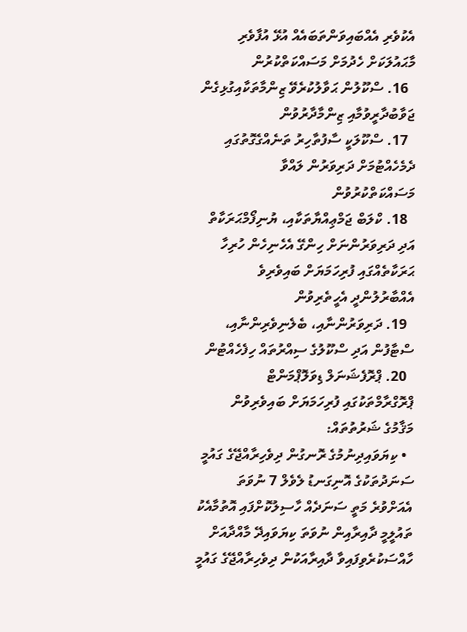އެކުވެރި އެއްބައިވަންތަބައެއް އުޅޭ އުފާވެރި މާޙައުލަކަށް ހެދުމަށް މަސައްކަތްކުރުން
  16. ސްކޫލުން ޙަވާލުކުރެވޭ ޒިންމާތަކާއިގުޅިގެން ޖަވާބުދާރީވުމާއި ޒިންމާދާރުވުން
  17. ސްކޫލަކީ ސާފުތާހިރު ތަނެއްގެގޮތުގައި ދެމެހެއްޓުމަށް ދަރިވަރުން ލައްވާ މަސައްކަތްކުރުވުން
  18. ކްލަބް ޖަމްޢިއްޔާތަކާއި، ޔުނިފޯމްޙަރަކާތް އަދި ދަރިވަރުންނަށް ހިންގޭ އެހެނިހެން ހުރިހާ ޙަރަކާތެއްގައި ފުރިހަމަޔަށް ބައިވެރިވެ އެއްބާރުލުންދީ އެހީތެރިވުން
  19. ދަރިވަރުންނާއި، ބެލެނިވެރިންނާއި، ސްޓާފުން އަދި ސްކޫލުގެ ސިއްރުތައް ހިފެހެއްޓުން
  20. ޕްރޮފެޝަނަލް ޑިވަލޮޕްމަންޓް ޕްރޮގްރާމްތަކުގައި ފުރިހަމަޔަށް ބައިވެރިވުން
މަޤާމުގެ ޝަރުތުތައް:
  • ކިޔަވައިދިނުމުގެ ރޮނގުން ދިވެހިރާއްޖޭގެ ގައުމީ ސަނަދުތަކުގެ އޮނިގަނޑު ލެވެލް 7 ނުވަތަ އެއަށްވުރެ މަތީ ސަނަދެއް ހާސިލުކޮށްފައި އޮތުމާއެކު ތައުލީމީ ދާއިރާއިން ނުވަތަ ކިޔަވައިދޭ މާއްދާއަށް  ހާއްސަކުރެވިފައިވާ ދާއިރާއަކުން ދިވެހިރާއްޖޭގެ ގައުމީ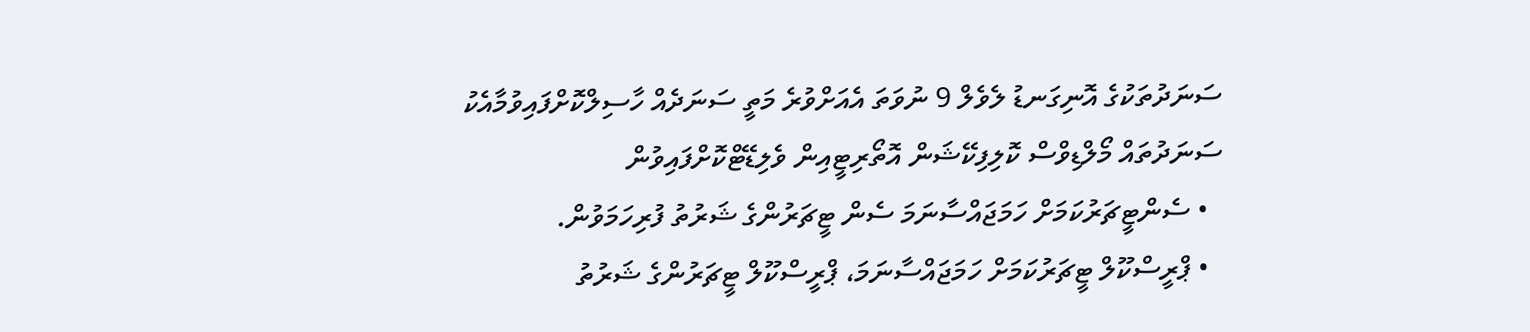ސަނަދުތަކުގެ އޮނިގަނޑު ލެވެލް 9 ނުވަތަ އެއަށްވުރެ މަތީ ސަނަދެއް ހާސިލްކޮށްފައިވުމާއެކު ސަނަދުތައް މޯލްޑިވްސް ކޮލިފިކޭޝަން އޮތޯރިޓީއިން ވެލިޑޭޓްކޮށްފައިވުން
  • ސެންޓީޗަރުކަމަށް ހަމަޖައްސާނަމަ ސެން ޓީޗަރުންގެ ޝަރުތު ފުރިހަމަވުން.
  • ޕްރީސްކޫލް ޓީޗަރުކަމަށް ހަމަޖައްސާނަމަ، ޕްރީސްކޫލް ޓީޗަރުންގެ ޝަރުތު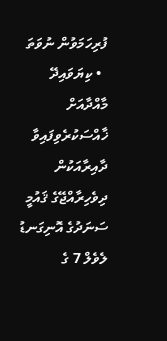ފުރިހަމަވުން ނުވަތަ
  • ކިޔަވައިދޭ މާއްދާއަށް ޚާއްސަކުރެވިފައިވާ ދާއިރާއަކުން ދިވެހިރާއްޖޭގެ ޤައުމީ ސަނަދުގެ އޮނިގަނޑު ލެވެލް 7 ގެ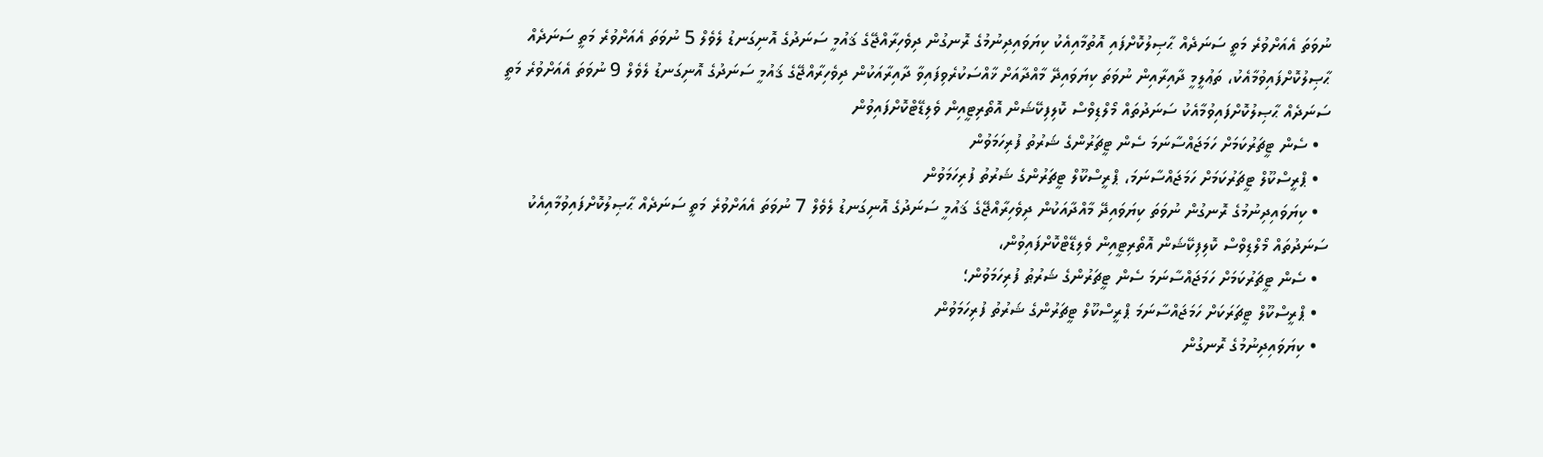ނުވަތަ އެއަށްވުރެ މަތީ ސަނަދެއް ޙާޞިލުކޮށްފައި އޮތުމާއިއެކު ކިޔަވައިދިނުމުގެ ރޮނގުން ދިވެހިރާއްޖޭގެ ޤައުމީ ސަނަދުގެ އޮނިގަނޑު ލެވެލް 5 ނުވަތަ އެއަށްވުރެ މަތީ ސަނަދެއް ޙާޞިލުކޮށްފައިވުމާއެކު، ތަޢުލީމީ ދާއިރާއިން ނުވަތަ ކިޔަވައިދޭ މާއްދާއަށް ޚާއްސަކުރެވިފައިވާ ދާއިރާއަކުން ދިވެހިރާއްޖޭގެ ޤައުމީ ސަނަދުގެ އޮނިގަނޑު ލެވެލް 9 ނުވަތަ އެއަށްވުރެ މަތީ ސަނަދެއް ޙާޞިލުކޮށްފައިވުމާއެކު ސަނަދުތައް މޯލްޑިވްސް ކޮލިފިކޭޝަން އޮތޯރިޓީއިން ވެލިޑޭޓްކޮށްފައިވުން
  • ސެން ޓީޗަރުކަމަށް ހަމަޖައްސާނަމަ ސެން ޓީޗަރުންގެ ޝަރުތު ފުރިހަމަވުން
  • ޕްރީސްކޫލް ޓީޗަރުކަމަށް ހަމަޖައްސާނަމަ، ޕްރީސްކޫލް ޓީޗަރުންގެ ޝަރުތު ފުރިހަމަވުން
  • ކިޔަވައިދިނުމުގެ ރޮނގުން ނުވަތަ ކިޔަވައިދޭ މާއްދާއަކުން ދިވެހިރާއްޖޭގެ ޤައުމީ ސަނަދުގެ އޮނިގަނޑު ލެވެލް 7 ނުވަތަ އެއަށްވުރެ މަތީ ސަނަދެއް ޙާޞިލުކޮށްފައިވުމާއިއެކު ސަނަދުތައް މޯލްޑިވްސް ކޮލިފިކޭޝަން އޮތޯރިޓީއިން ވެލިޑޭޓްކޮށްފައިވުން،
  • ސެން ޓީޗަރުކަމަށް ހަމަޖައްސާނަމަ ސެން ޓީޗަރުންގެ ޝަރުޠު ފުރިހަމަވުން؛
  • ޕްރީސްކޫލް ޓީޗަރަކަށް ހަމަޖައްސާނަމަ ޕްރީސްކޫލް ޓީޗަރުންގެ ޝަރުތު ފުރިހަމަވުން
  • ކިޔަވައިދިނުމުގެ ރޮނގުން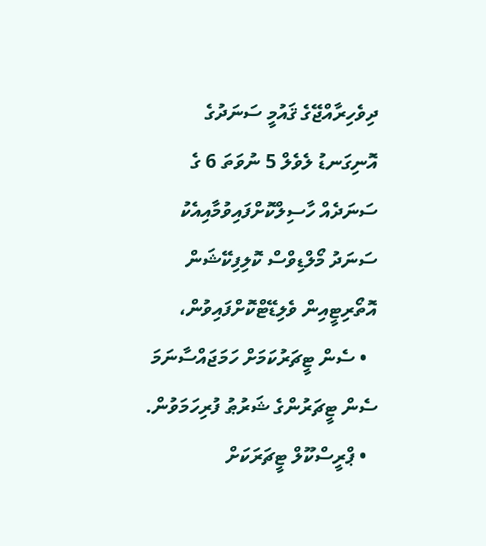ދިވެހިރާއްޖޭގެ ޤައުމީ ސަނަދުގެ އޮނިގަނޑު ލެވެލް 5 ނުވަތަ 6 ގެ ސަނަދެއް ހާސިލްކޮށްފައިވުމާއިއެކު ސަނަދު މޯލްޑިވްސް ކޮލިފިކޭޝަން އޮތޯރިޓީއިން ވެލިޑޭޓްކޮށްފައިވުން،
  • ސެން ޓީޗަރުކަމަށް ހަމަޖައްސާނަމަ ސެން ޓީޗަރުންގެ ޝަރުޠު ފުރިހަމަވުން.
  • ޕްރީސްކޫލް ޓީޗަރަކަށް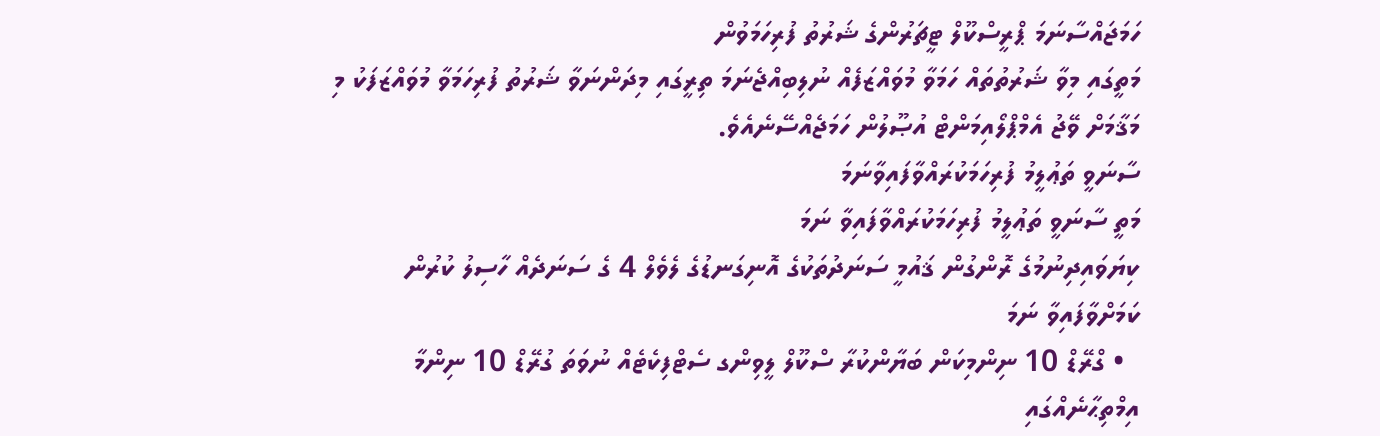ހަމަޖައްސާނަމަ ޕްރީސްކޫލް ޓީޗަރުންގެ ޝަރުތު ފުރިހަމަވުން
މަތީގައި މިވާ ޝަރުތުތައް ހަމަވާ މުވައްޒަފެއް ނުލިބިއްޖެނަމަ ތިރީގައި މިދަންނަވާ ޝަރުތު ފުރިހަމަވާ މުވައްޒަފަކު މި މަޤާމަށް ވޭޖު އެމްޕްލޯއިމަންޓް އުޞޫލުން ހަމަޖެއްސޭނެއެވެ.
ސާނަވީ ތަޢުލީމު ފުރިހަމަކުރައްވާފައިވާނަމަ
މަތީ ސާނަވީ ތަޢުލީމު ފުރިހަމަކުރައްވާފައިވާ ނަމަ
ކިޔަވައިދިނުމުގެ ރޮންގުން ޤައުމީ ސަނަދުތަކުގެ އޮނިގަނޑުގެ ލެވެލް 4 ގެ ސަނަދެއް ހާސިލު ކުރުން ކަމަށްވާފައިވާ ނަމަ
  • ގްރޭޑް 10 ނިންމިކަން ބަޔާންކުރާ ސްކޫލް ލީވިންގ ސެޓްފިކެޓެއް ނުވަތަ ގުރޭޑް 10 ނިންމާ އިމްތިޙާނެއްގައި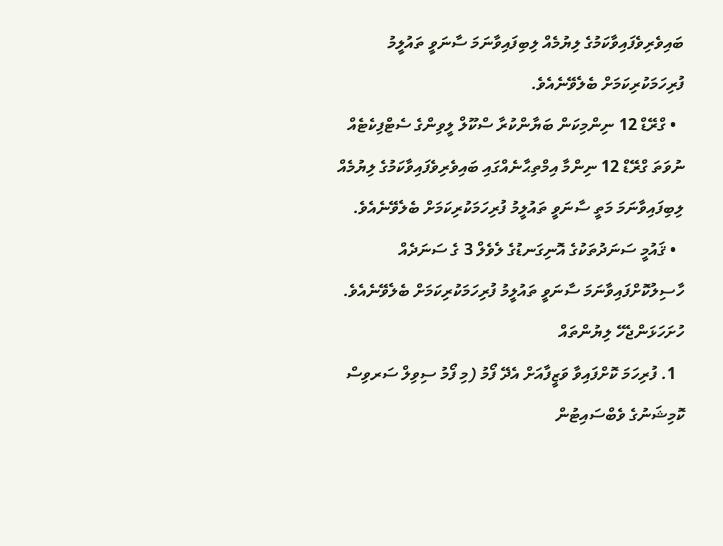ބައިވެރިވެފައިވާކަމުގެ ލިޔުމެއް ލިބިފައިވާނަމަ ސާނަވީ ތައުލީމު ފުރިހަމަކުރިކަމަށް ބެލެވޭނެއެވެ.
  • ގްރޭޑް 12 ނިންމިކަން ބަޔާންކުރާ ސްކޫލް ލީވިންގެ ސެޓްފިކެޓެއް ނުވަތަ ގްރޭޑް 12 ނިންމާ އިމްތިޙާނެއްގައި ބައިވެރިވެފައިވާކަމުގެ ލިޔުމެއް ލިބިފައިވާނަމަ މަތީ ސާނަވީ ތައުލީމު ފުރިހަމަކުރިކަމަށް ބެލެވޭނެއެވެ.
  • ޤައުމީ ސަނަދުތަކުގެ އޮނިގަނޑުގެ ލެވެލް 3 ގެ ސަނަދެއް ހާސިލުކޮށްފައިވާނަމަ ސާނަވީ ތައުލީމު ފުރިހަމަކުރިކަމަށް ބެލެވޭނެއެވެ.
ހުށަހަޅަންޖެހޭ ލިޔުންތައް
  1. ފުރިހަމަ ކޮށްފައިވާ ވަޒީފާއަށް އެދޭ ފޯމު (މި ފޯމު ސިވިލް ސަރވިސް ކޮމިޝަނުގެ ވެބްސައިޓުން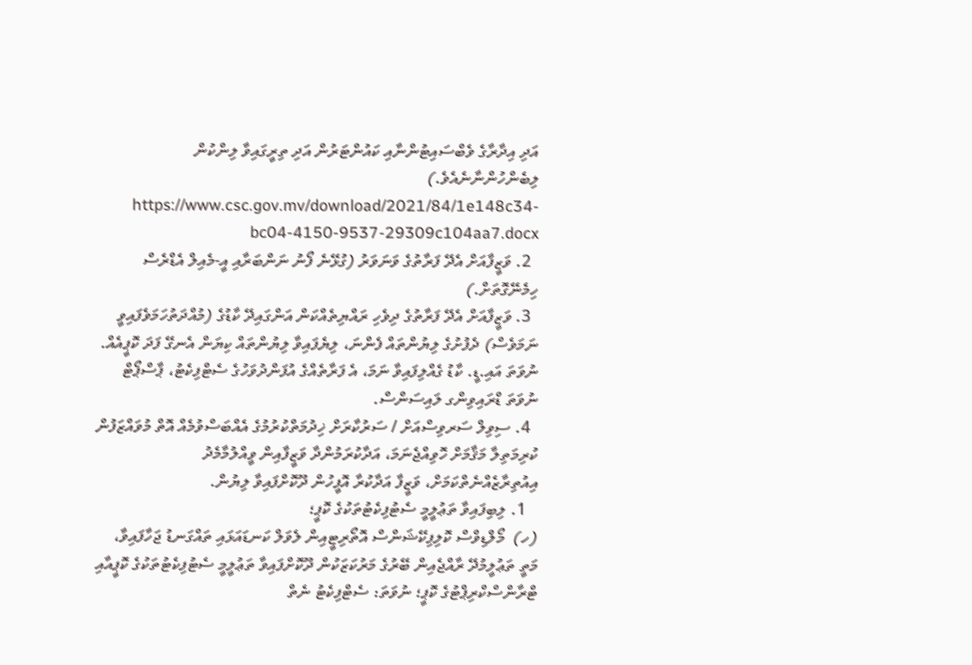އަދި އިދާރާގެ ވެބްސައިޓުންނާއި ކައުންޓަރުން އަދި ތިރީގައިވާ ލިންކުން ލިބެންހުންނާނެއެވެ.)  https://www.csc.gov.mv/download/2021/84/1e148c34-bc04-4150-9537-29309c104aa7.docx
  2. ވަޒީފާއަށް އެދޭ ފަރާތުގެ ވަނަވަރު (ގުޅޭނެ ފޯނު ނަންބަރާއި އީ-މެއިލް އެޑްރެސް ހިމެނޭގޮތަށް.)
  3. ވަޒީފާއަށް އެދޭ ފަރާތުގެ ދިވެހި ރައްޔިތެއްކަން އަންގައިދޭ ކާޑުގެ (މުއްދަތުހަމަވެފައިވީ ނަމަވެސް) ދެފުށުގެ ލިޔުންތައް ފެންނަ، ލިޔެފައިވާ ލިޔުންތައް ކިޔަން އެނގޭ ފަދަ ކޮޕީއެއް. ނުވަތަ އައި.ޑީ. ކާޑު ގެއްލިފައިވާ ނަމަ، އެ ފަރާތެއްގެ އުފަންދުވަހުގެ ސެޓްފިކެޓު، ޕާސްޕޯޓް ނުވަތަ ޑްރައިވިންގ ލައިސަންސް.
  4. ސިވިލް ސަރވިސްއަށް / ސަރުކާރަށް ޚިދުމަތްކުރުމުގެ އެއްބަސްވުމެއް އޮތް މުވައްޒަފުން ކުރިމަތިލާ މަޤާމަށް ހޮވިއްޖެނަމަ، އަދާކުރަމުންދާ ވަޒީފާއިން ވީއްލުމާމެދު އިއުތިރާޒެއްނެތްކަމަށް، ވަޒީފާ އަދާކުރާ އޮފީހުން ދޫކޮށްފައިވާ ލިޔުން.
   1. ލިބިފައިވާ ތަޢުލީމީ ސެޓުފިކެޓުތަކުގެ ކޮޕީ؛
(ހ)  މޯލްޑިވްސް ކޮލިފިކޭޝަންސް އޮތޯރިޓީއިން ލެވަލް ކަނޑައަޅައި ތައްގަނޑު ޖަހާފައިވާ، މަތީ ތަޢުލީމުދޭ ރާއްޖެއިން ބޭރުގެ މަރުކަޒަކުން ދޫކޮށްފައިވާ ތަޢުލީމީ ސެޓުފިކެޓުތަކުގެ ކޮޕީއާއި ޓްރާންސްކްރިޕްޓުގެ ކޮޕީ؛ ނުވަތަ: ސެޓްފިކެޓު ނެތް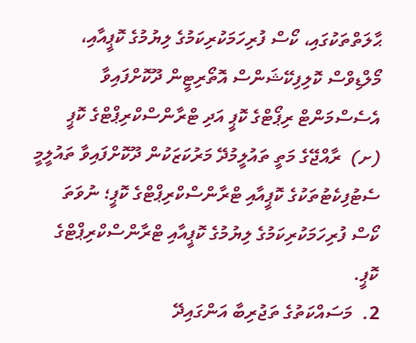ޙާލަތްތަކުގައި، ކޯސް ފުރިހަމަކުރިކަމުގެ ލިޔުމުގެ ކޮޕީއާއި، މޯލްޑިވްސް ކޮލިފިކޭޝަންސް އޮތޯރިޓީން ދޫކޮށްފައިވާ އެސެސްމަންޓް ރިޕޯޓްގެ ކޮޕީ އަދި ޓްރާންސްކްރިޕްޓްގެ ކޮޕީ
(ށ)  ރާއްޖޭގެ މަތީ ތައުލީމުދޭ މަރުކަޒަކުން ދޫކޮށްފައިވާ ތައުލީމީ ސެޓުފިކެޓުތަކުގެ ކޮޕީއާއި ޓްރާންސްކްރިޕްޓްގެ ކޮޕީ؛ ނުވަތަ ކޯސް ފުރިހަމަކުރިކަމުގެ ލިޔުމުގެ ކޮޕީއާއި ޓްރާންސްކްރިޕްޓްގެ ކޮޕީ.
2.  މަސައްކަތުގެ ތަޖުރިބާ އަންގައިދޭ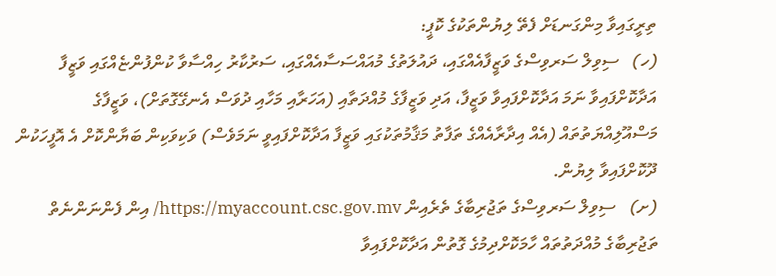ތިރީގައިވާ މިންގަނޑަށް ފެތޭ ލިޔުންތަކުގެ ކޮޕީ:
(ހ)   ސިވިލް ސަރވިސްގެ ވަޒީފާއެއްގައި، ދައުލަތުގެ މުއައްސަސާއެއްގައި، ސަރުކާރު ހިއްސާވާ ކުންފުންޏެއްގައި ވަޒީފާ އަދާކޮށްފައިވާ ނަމަ އަދާކޮށްފައިވާ ވަޒީފާ، އަދި ވަޒީފާގެ މުއްދަތާއި (އަހަރާއި މަހާއި ދުވަސް އެނގޭގޮތަށް)، ވަޒީފާގެ މަސްއޫލިއްޔަތުތައް (އެއް އިދާރާއެއްގެ ތަފާތު މަޤާމުތަކުގައި ވަޒީފާ އަދާކޮށްފައިވީ ނަމަވެސް) ވަކިވަކިން ބަޔާންކޮށް އެ އޮފީހަކުން ދޫކޮށްފައިވާ ލިޔުން.
(ށ)   ސިވިލް ސަރވިސްގެ ތަޖުރިބާގެ ތެރެއިން https://myaccount.csc.gov.mv/ އިން ފެންނަންނެތް ތަޖުރިބާގެ މުއްދަތުތައް ހާމަކޮށްދިމުގެ ގޮތުން އަދާކޮށްފައިވާ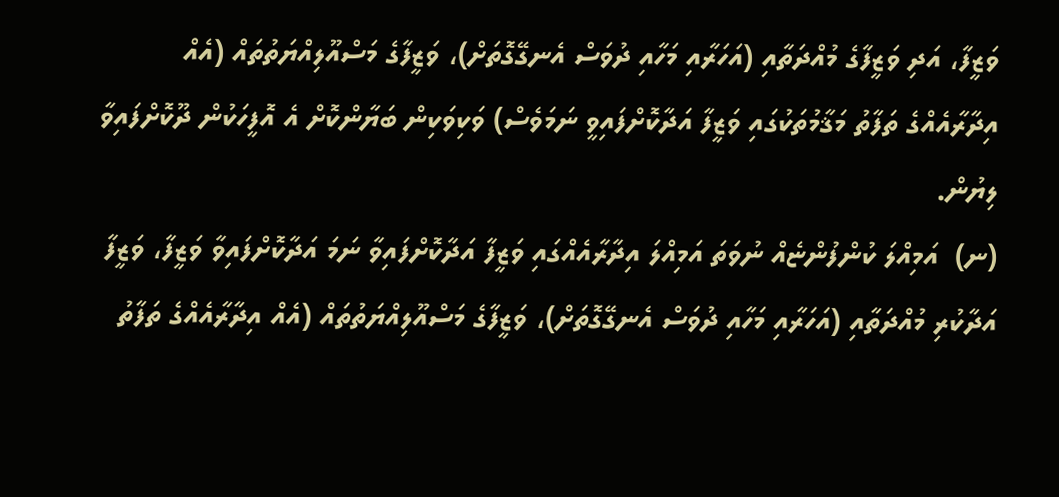ވަޒީފާ، އަދި ވަޒީފާގެ މުއްދަތާއި (އަހަރާއި މަހާއި ދުވަސް އެނގޭގޮތަށް)، ވަޒީފާގެ މަސްއޫލިއްޔަތުތައް (އެއް އިދާރާއެއްގެ ތަފާތު މަޤާމުތަކުގައި ވަޒީފާ އަދާކޮށްފައިވީ ނަމަވެސް) ވަކިވަކިން ބަޔާންކޮށް އެ އޮފީހަކުން ދޫކޮށްފައިވާ ލިޔުން.
(ނ)  އަމިއްލަ ކުންފުންޏެއް ނުވަތަ އަމިއްލަ އިދާރާއެއްގައި ވަޒީފާ އަދާކޮށްފައިވާ ނަމަ އަދާކޮށްފައިވާ ވަޒީފާ، ވަޒީފާ އަދާކުރި މުއްދަތާއި (އަހަރާއި މަހާއި ދުވަސް އެނގޭގޮތަށް)، ވަޒީފާގެ މަސްއޫލިއްޔަތުތައް (އެއް އިދާރާއެއްގެ ތަފާތު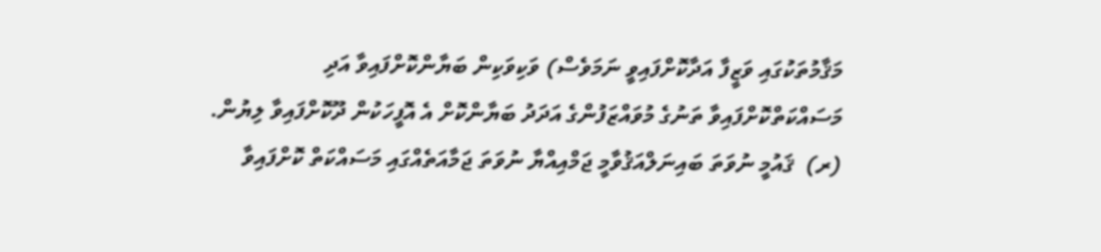މަޤާމުތަކުގައި ވަޒީފާ އަދާކޮށްފައިވީ ނަމަވެސް) ވަކިވަކިން ބަޔާންކޮށްފައިވާ އަދި މަސައްކަތްކޮށްފައިވާ ތަނުގެ މުވައްޒަފުންގެ އަދަދު ބަޔާންކޮށް އެ އޮފީހަކުން ދޫކޮށްފައިވާ ލިޔުން.
(ރ)  ޤައުމީ ނުވަތަ ބައިނަލްއަޤުވާމީ ޖަމްއިއްޔާ ނުވަތަ ޖަމާއަތެއްގައި މަސައްކަތް ކޮށްފައިވާ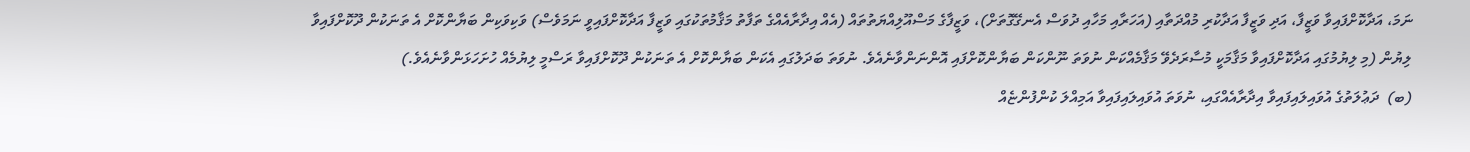ނަމަ، އަދާކޮށްފައިވާ ވަޒީފާ، އަދި ވަޒީފާ އަދާކުރި މުއްދަތާއި (އަހަރާއި މަހާއި ދުވަސް އެނގޭގޮތަށް)، ވަޒީފާގެ މަސްއޫލިއްޔަތުތައް (އެއް އިދާރާއެއްގެ ތަފާތު މަޤާމުތަކުގައި ވަޒީފާ އަދާކޮށްފައިވީ ނަމަވެސް) ވަކިވަކިން ބަޔާންކޮށް އެ ތަނަކުން ދޫކޮށްފައިވާ ލިޔުން (މި ލިޔުމުގައި އަދާކޮށްފައިވާ މަޤާމަކީ މުސާރަދެވޭ މަޤާމެއްކަން ނުވަތަ ނޫންކަން ބަޔާންކޮށްފައި އޮންނަންވާނެއެވެ. ނުވަތަ ބަދަލުގައި އެކަން ބަޔާންކޮށް އެ ތަނަކުން ދޫކޮށްފައިވާ ރަސްމީ ލިޔުމެއް ހުށަހަޅަންވާނެއެވެ.)
(ބ)  ދަޢުލަތުގެ އުވައިލައިފައިވާ އިދާރާއެއްގައި، ނުވަތަ އުވައިލައިފައިވާ އަމިއްލަ ކުންފުންޏެއް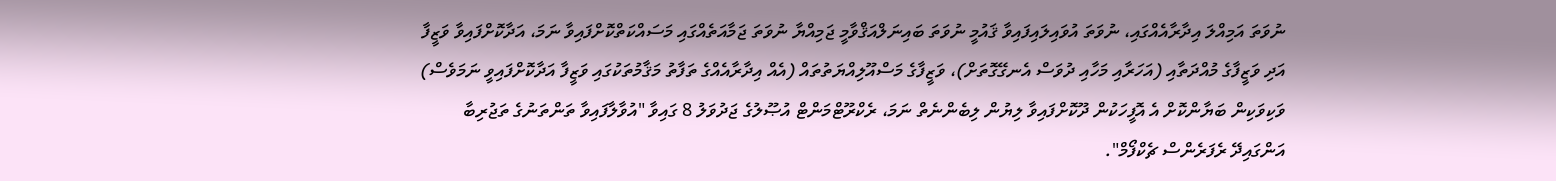ނުވަތަ އަމިއްލަ އިދާރާއެއްގައި، ނުވަތަ އުވައިލައިފައިވާ ޤައުމީ ނުވަތަ ބައިނަލްއަޤްވާމީ ޖަމިއްޔާ ނުވަތަ ޖަމާއަތެއްގައި މަސައްކަތްކޮށްފައިވާ ނަމަ، އަދާކޮށްފައިވާ ވަޒީފާ އަދި ވަޒީފާގެ މުއްދަތާއި (އަހަރާއި މަހާއި ދުވަސް އެނގޭގޮތަށް)، ވަޒީފާގެ މަސްއޫލިއްޔަތުތައް (އެއް އިދާރާއެއްގެ ތަފާތު މަޤާމުތަކުގައި ވަޒީފާ އަދާކޮށްފައިވީ ނަމަވެސް) ވަކިވަކިން ބަޔާންކޮށް އެ އޮފީހަކުން ދޫކޮށްފައިވާ ލިޔުން ލިބެންނެތް ނަމަ، ރެކްރޫޓްމަންޓް އުޞޫލުގެ ޖަދުވަލު 8 ގައިވާ "އުވާލާފައިވާ ތަންތަނުގެ ތަޖުރިބާ އަންގައިދޭ ރެފަރެންސް ޗެކްފޯމް".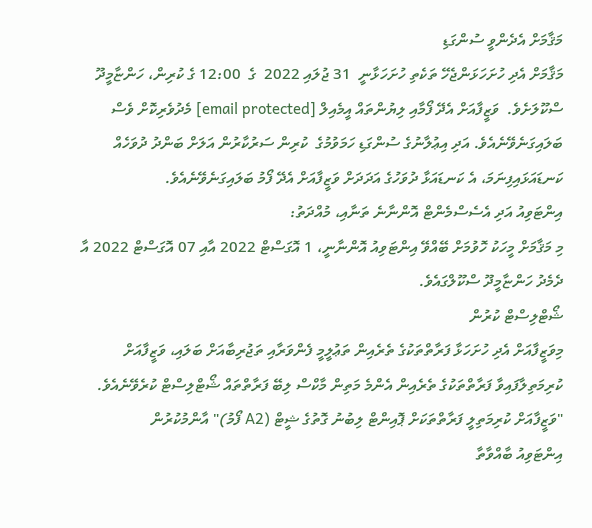މަޤާމަށް އެދެންވީ ސުންގަޑި
މަޤާމަށް އެދި ހުށަހަޅަންޖެހޭ ތަކެތި ހުށަހަޅާނީ  31 ޖުލައި 2022  ގެ  12:00 ގެ ކުރިން، ހަންޏާމީދޫ ސްކޫލަށެވެ.  ވަޒީފާއަށް އެދޭ ފޯމާއި ލިޔުންތައް އީމެއިލް [email protected] މެދުވެރިކޮށް ވެސް ބަލައިގަނެވޭނެއެވެ. އަދި އިޢުލާނުގެ ސުންގަޑި ހަމަވުމުގެ  ކުރިން ސަރުކާރުން އަލަށް ބަންދު ދުވަހެއް ކަނޑައަޅައިފިނަމަ، އެ ކަނޑައަޅާ ދުވަހުގެ އަދަދަށް ވަޒީފާއަށް އެދޭ ފޯމު ބަލައިގަނެވޭނެއެވެ.
އިންޓަވިއު އަދި އެސެސްމެންޓް އޮންނާނެ ތަނާއި، މުއްދަތު:
މި މަޤާމަށް މީހަކު ހޮވުމަށް ބޭއްވޭ އިންޓަވިއު އޮންނާނީ، 1 އޮގަސްޓް 2022 އާއި 07 އޮގަސްޓް 2022 އާ ދެމެދު ހަންޏާމީދޫ ސްކޫލްގައެވެ.
ޝޯޓްލިސްޓް ކުރުން
މިވަޒީފާއަށް އެދި ހުށަހަޅާ ފަރާތްތަކުގެ ތެރެއިން ތަޢުލީމީ ފެންވަރާއި ތަޖުރިބާއަށް ބަލައި، ވަޒީފާއަށް ކުރިމަތިލާފައިވާ ފަރާތްތަކުގެ ތެރެއިން އެންމެ މަތިން މާކްސް ލިބޭ ފަރާތްތައް ޝޯޓްލިސްޓް ކުރެވޭނެއެވެ.
"ވަޒީފާއަށް ކުރިމަތިލީ ފަރާތްތަކަށް ޕޮއިންޓް ލިބުނު ގޮތުގެ ޝީޓް (A2 ފޯމު)" އާންމުކުރުން
އިންޓަވިއު ބާއްވާތާ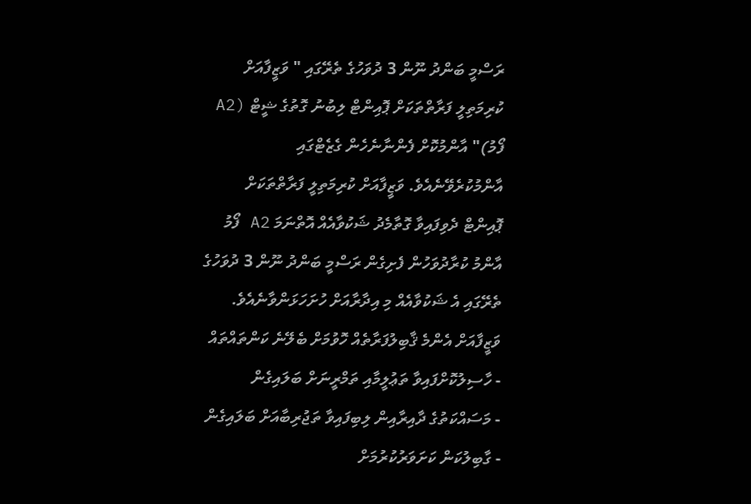ރަސްމީ ބަންދު ނޫން 3 ދުވަހުގެ ތެރޭގައި " ވަޒީފާއަށް ކުރިމަތިލީ ފަރާތްތަކަށް ޕޮއިންޓް ލިބުނު ގޮތުގެ ޝީޓް (A2 ފޯމު)" އާންމުކޮށް ފެންނާނެހެން ގެޒެޓްގައި އާންމުކުރެވޭނެއެވެ. ވަޒީފާއަށް ކުރިމަތިލީ ފަރާތްތަކަށް ޕޮއިންޓް ދެވިފައިވާ ގޮތާމެދު ޝަކުވާއެއް އޮތްނަމަ A2 ފޯމު އާންމު ކުރާދުވަހުން ފެށިގެން ރަސްމީ ބަންދު ނޫން 3 ދުވަހުގެ ތެރޭގައި އެ ޝަކުވާއެއް މި އިދާރާއަށް ހުށަހަޅަންވާނެއެވެ.
ވަޒީފާއަށް އެންމެ ޤާބިލުފަރާތެއް ހޮވުމަށް ބެލޭނެ ކަންތައްތައް
- ހާސިލުކޮށްފައިވާ ތަޢުލީމާއި ތަމްރީނަށް ބަލައިގެން
- މަސައްކަތުގެ ދާއިރާއިން ލިބިފައިވާ ތަޖުރިބާއަށް ބަލައިގެން
- ގާބިލުކަން ކަށަވަރުކުރުމަށް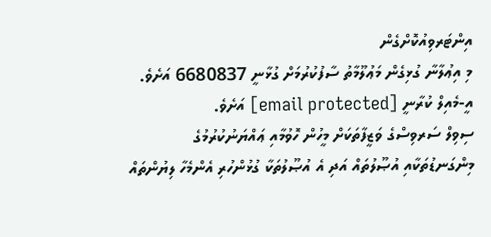އިންޓަރވިއުކޮށްގެން
މި އިޢުލާނާ ގުޅިގެން މަޢުލޫމާތު ސާފުކުރުމަށް ގުޅާނީ 6680837 އަށެވެ. އީ-މެއިލް ކުރާނީ [email protected] އަށެވެ.
ސިވިލް ސަރވިސްގެ ވަޒީފާތަކަށް މީހުން ހޮވުމާއި ޢައްޔަނުކުރުމުގެ މިންގަނޑުތަކާއި އުޞޫލުތައް އަދި އެ އުޞޫލުތަކާ ގުޅުންހުރި އެންމެހާ ލިޔުންތައް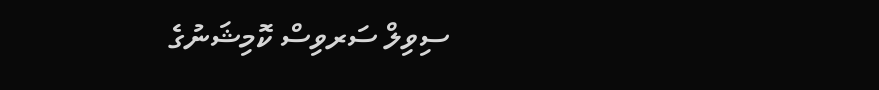ސިވިލް ސަރވިސް ކޮމިޝަނުގެ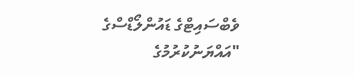ވެބްސައިޓްގެ ޑައުންލޯޑްސްގެ "އައްޔަނުކުރުމުގެ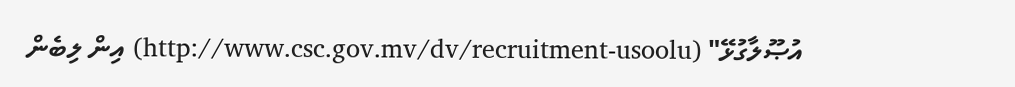އުޞޫލާގުޅޭ" (http://www.csc.gov.mv/dv/recruitment-usoolu) އިން ލިބެން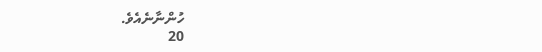ހުންނާނެއެވެ.
20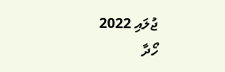ޖުލައި 2022
ހޯދާ